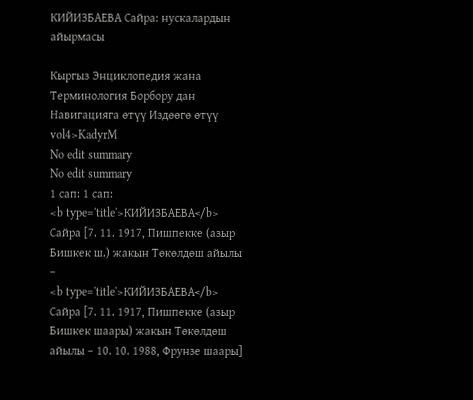КИЙИЗБАЕВА Сайра: нускалардын айырмасы

Кыргыз Энциклопедия жана Терминология Борбору дан
Навигацияга өтүү Издөөгө өтүү
vol4>KadyrM
No edit summary
No edit summary
1 сап: 1 сап:
<b type='title'>КИЙИЗБАЕВА</b> Сайра [7. 11. 1917, Пишпекке (азыр Бишкек ш.) жакын Төкөлдөш айылы –
<b type='title'>КИЙИЗБАЕВА</b> Сайра [7. 11. 1917, Пишпекке (азыр Бишкек шаары) жакын Төкөлдөш айылы – 10. 10. 1988, Фрунзе шаары]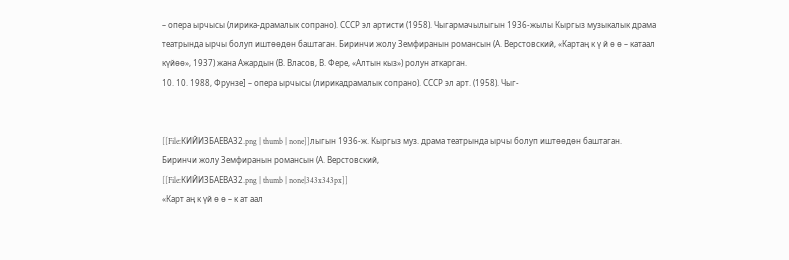– опера ырчысы (лирика-драмалык сопрано). СССР эл артисти (1958). Чыгармачылыгын 1936-жылы Кыргыз музыкалык драма театрында ырчы болуп иштөөдөн баштаган. Биринчи жолу Земфиранын романсын (А. Верстовский, «Картаң к ү й ө ө – катаал күйөө», 1937) жана Ажардын (В. Власов, В. Фере, «Алтын кыз») ролун аткарган.
10. 10. 1988, Фрунзе] – опера ырчысы (лирикадрамалык сопрано). СССР эл арт. (1958). Чыг-


[[File:КИЙИЗБАЕВА32.png | thumb | none]]лыгын 1936-ж. Кыргыз муз. драма театрында ырчы болуп иштөөдөн баштаган. Биринчи жолу Земфиранын романсын (А. Верстовский,
[[File:КИЙИЗБАЕВА32.png | thumb | none|343x343px]]
«Карт аң к үй ө ө – к ат аал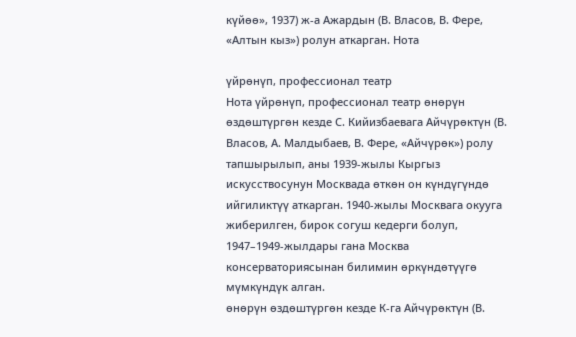күйөө», 1937) ж-а Ажардын (В. Власов, В. Фере, «Алтын кыз») ролун аткарган. Нота

үйрөнүп, профессионал театр
Нота үйрөнүп, профессионал театр өнөрүн өздөштүргөн кезде С. Кийизбаевага Айчүрөктүн (В. Власов, А. Малдыбаев, В. Фере, «Айчүрөк») ролу тапшырылып, аны 1939-жылы Кыргыз искусствосунун Москвада өткөн он күндүгүндө ийгиликтүү аткарган. 1940-жылы Москвага окууга жиберилген, бирок согуш кедерги болуп, 1947–1949-жылдары гана Москва консерваториясынан билимин өркүндөтүүгө мүмкүндүк алган.
өнөрүн өздөштүргөн кезде К-га Айчүрөктүн (В.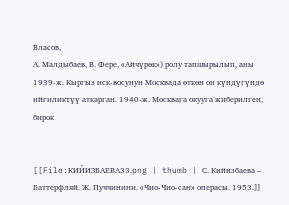Власов,
А. Малдыбаев, В. Фере, «Айчүрөк») ролу тапшырылып, аны 1939-ж. Кыргыз иск-восунун Москвада өткөн он күндүгүндө ийгиликтүү аткарган. 1940-ж. Москвага окууга жиберилген, бирок


[[File:КИЙИЗБАЕВА33.png | thumb | С. Кийизбаева – Баттерфляй. Ж. Пуччинини. «Чио-Чио-сан» операсы. 1953.]]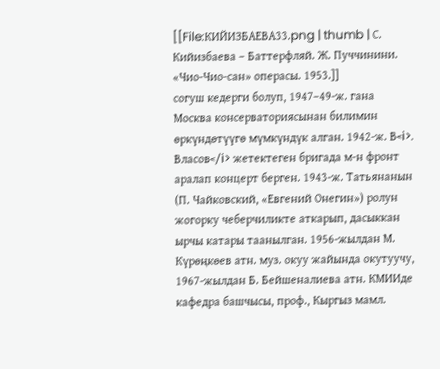[[File:КИЙИЗБАЕВА33.png | thumb | С. Кийизбаева – Баттерфляй. Ж. Пуччинини. «Чио-Чио-сан» операсы. 1953.]]
согуш кедерги болуп, 1947–49-ж. гана Москва консерваториясынан билимин өркүндөтүүгө мүмкүндүк алган. 1942-ж. В<i>. Власов</i> жетектеген бригада м-н фронт аралап концерт берген. 1943-ж. Татьянанын (П. Чайковский, «Евгений Онегин») ролун жогорку чеберчиликте аткарып, дасыккан ырчы катары таанылган. 1956-жылдан М. Күрөңкөев атн. муз. окуу жайында окутуучу, 1967-жылдан Б. Бейшеналиева атн. КМИИде кафедра башчысы, проф., Кыргыз мамл.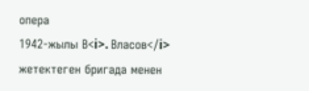опера
1942-жылы В<i>. Власов</i> жетектеген бригада менен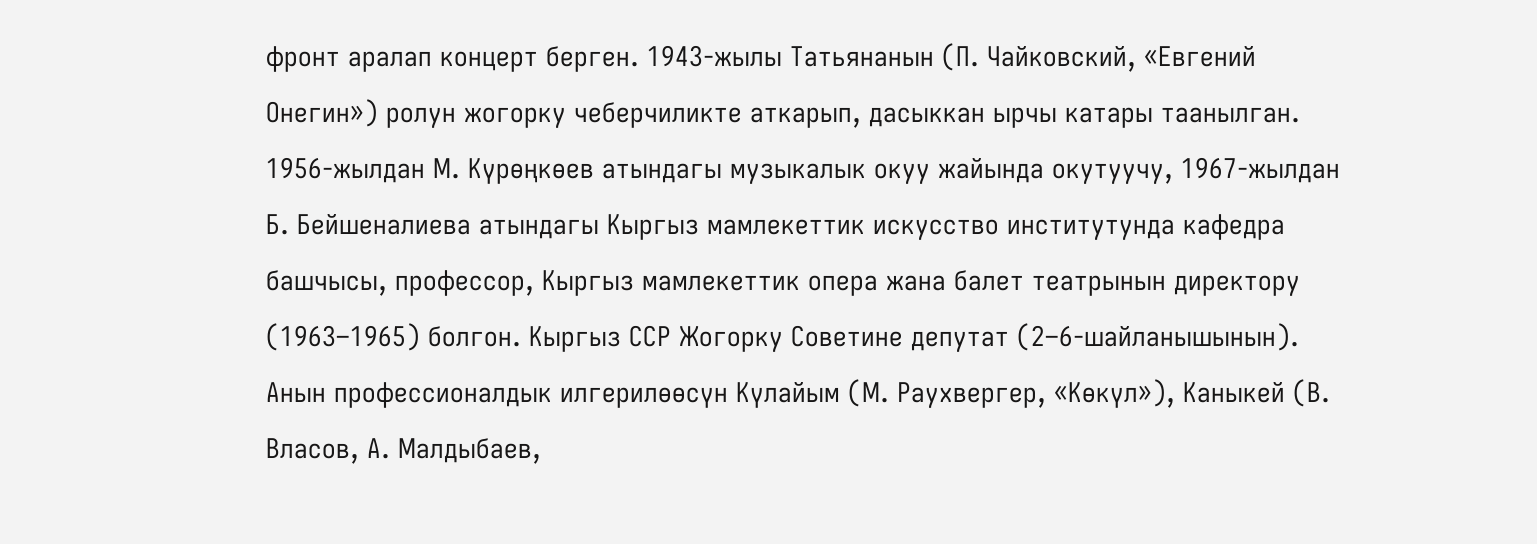фронт аралап концерт берген. 1943-жылы Татьянанын (П. Чайковский, «Евгений Онегин») ролун жогорку чеберчиликте аткарып, дасыккан ырчы катары таанылган. 1956-жылдан М. Күрөңкөев атындагы музыкалык окуу жайында окутуучу, 1967-жылдан Б. Бейшеналиева атындагы Кыргыз мамлекеттик искусство институтунда кафедра башчысы, профессор, Кыргыз мамлекеттик опера жана балет театрынын директору (1963–1965) болгон. Кыргыз ССР Жогорку Советине депутат (2–6-шайланышынын). Анын профессионалдык илгерилөөсүн Күлайым (М. Раухвергер, «Көкүл»), Каныкей (В. Власов, А. Малдыбаев,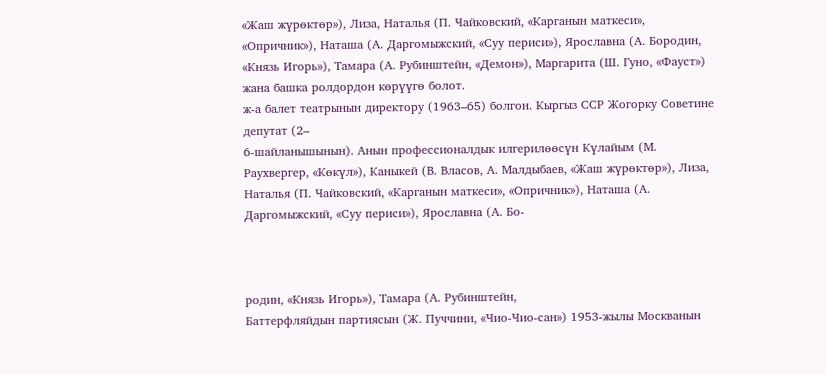«Жаш жүрөктөр»), Лиза, Наталья (П. Чайковский, «Карганын маткеси», «Опричник»), Наташа (А. Даргомыжский, «Суу периси»), Ярославна (А. Бородин, «Князь Игорь»), Тамара (А. Рубинштейн, «Демон»), Маргарита (Ш. Гуно, «Фауст») жана башка ролдордон көрүүгө болот.
ж-а балет театрынын директору (1963–65) болгон. Кыргыз ССР Жогорку Советине депутат (2–
6-шайланышынын). Анын профессионалдык илгерилөөсүн Күлайым (М. Раухвергер, «Көкүл»), Каныкей (В. Власов, А. Малдыбаев, «Жаш жүрөктөр»), Лиза, Наталья (П. Чайковский, «Карганын маткеси», «Опричник»), Наташа (А. Даргомыжский, «Суу периси»), Ярославна (А. Бо-



родин, «Князь Игорь»), Тамара (А. Рубинштейн,
Баттерфляйдын партиясын (Ж. Пуччини, «Чио-Чио-сан») 1953-жылы Москванын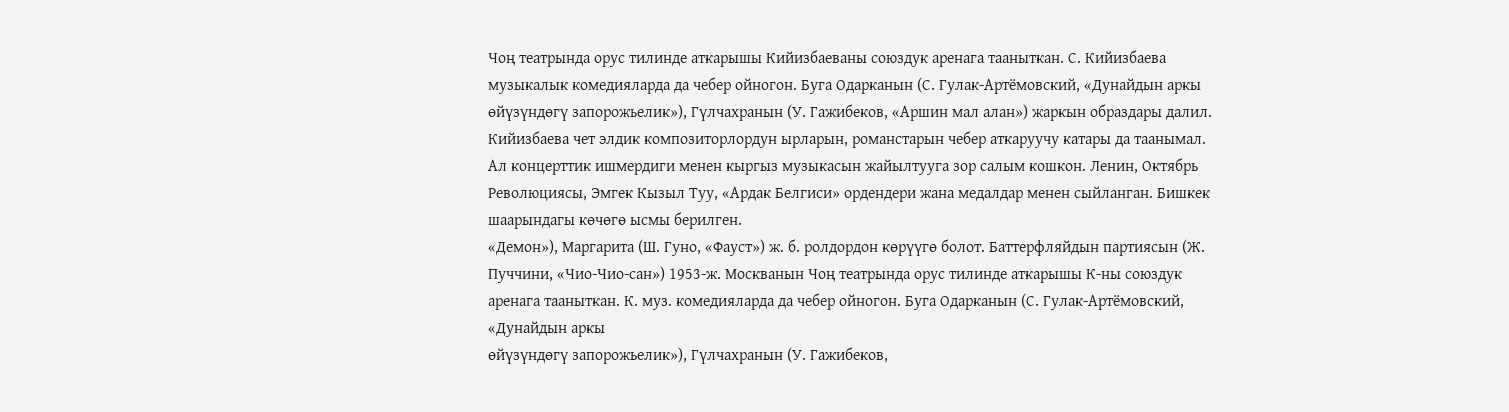Чоң театрында орус тилинде аткарышы Кийизбаеваны союздук аренага тааныткан. С. Кийизбаева музыкалык комедияларда да чебер ойногон. Буга Одарканын (С. Гулак-Артёмовский, «Дунайдын аркы өйүзүндөгү запорожьелик»), Гүлчахранын (У. Гажибеков, «Аршин мал алан») жаркын образдары далил. Кийизбаева чет элдик композиторлордун ырларын, романстарын чебер аткаруучу катары да таанымал. Ал концерттик ишмердиги менен кыргыз музыкасын жайылтууга зор салым кошкон. Ленин, Октябрь Революциясы, Эмгек Кызыл Туу, «Ардак Белгиси» ордендери жана медалдар менен сыйланган. Бишкек шаарындагы көчөгө ысмы берилген.
«Демон»), Маргарита (Ш. Гуно, «Фауст») ж. б. ролдордон көрүүгө болот. Баттерфляйдын партиясын (Ж. Пуччини, «Чио-Чио-сан») 1953-ж. Москванын Чоң театрында орус тилинде аткарышы К-ны союздук аренага тааныткан. К. муз. комедияларда да чебер ойногон. Буга Одарканын (С. Гулак-Артёмовский, «Дунайдын аркы
өйүзүндөгү запорожьелик»), Гүлчахранын (У. Гажибеков,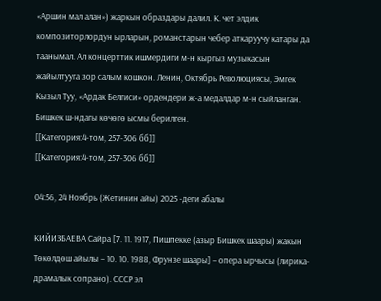«Аршин мал алан») жаркын образдары далил. К. чет элдик композиторлордун ырларын, романстарын чебер аткаруучу катары да таанымал. Ал концерттик ишмердиги м-н кыргыз музыкасын жайылтууга зор салым кошкон. Ленин, Октябрь Революциясы, Эмгек Кызыл Туу, «Ардак Белгиси» ордендери ж-а медалдар м-н сыйланган. Бишкек ш-ндагы көчөгө ысмы берилген.
[[Категория:4-том, 257-306 бб]]
[[Категория:4-том, 257-306 бб]]

04:56, 24 Ноябрь (Жетинин айы) 2025 -деги абалы

КИЙИЗБАЕВА Сайра [7. 11. 1917, Пишпекке (азыр Бишкек шаары) жакын Төкөлдөш айылы – 10. 10. 1988, Фрунзе шаары] – опера ырчысы (лирика-драмалык сопрано). СССР эл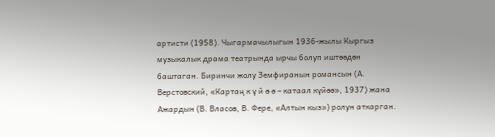артисти (1958). Чыгармачылыгын 1936-жылы Кыргыз музыкалык драма театрында ырчы болуп иштөөдөн баштаган. Биринчи жолу Земфиранын романсын (А. Верстовский, «Картаң к ү й ө ө – катаал күйөө», 1937) жана Ажардын (В. Власов, В. Фере, «Алтын кыз») ролун аткарган.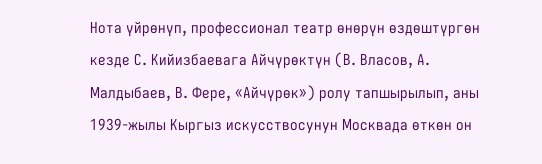Нота үйрөнүп, профессионал театр өнөрүн өздөштүргөн кезде С. Кийизбаевага Айчүрөктүн (В. Власов, А. Малдыбаев, В. Фере, «Айчүрөк») ролу тапшырылып, аны 1939-жылы Кыргыз искусствосунун Москвада өткөн он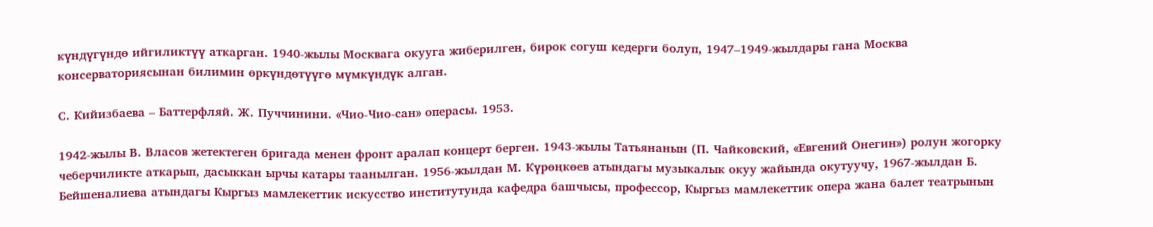күндүгүндө ийгиликтүү аткарган. 1940-жылы Москвага окууга жиберилген, бирок согуш кедерги болуп, 1947–1949-жылдары гана Москва консерваториясынан билимин өркүндөтүүгө мүмкүндүк алган.

С. Кийизбаева – Баттерфляй. Ж. Пуччинини. «Чио-Чио-сан» операсы. 1953.

1942-жылы В. Власов жетектеген бригада менен фронт аралап концерт берген. 1943-жылы Татьянанын (П. Чайковский, «Евгений Онегин») ролун жогорку чеберчиликте аткарып, дасыккан ырчы катары таанылган. 1956-жылдан М. Күрөңкөев атындагы музыкалык окуу жайында окутуучу, 1967-жылдан Б. Бейшеналиева атындагы Кыргыз мамлекеттик искусство институтунда кафедра башчысы, профессор, Кыргыз мамлекеттик опера жана балет театрынын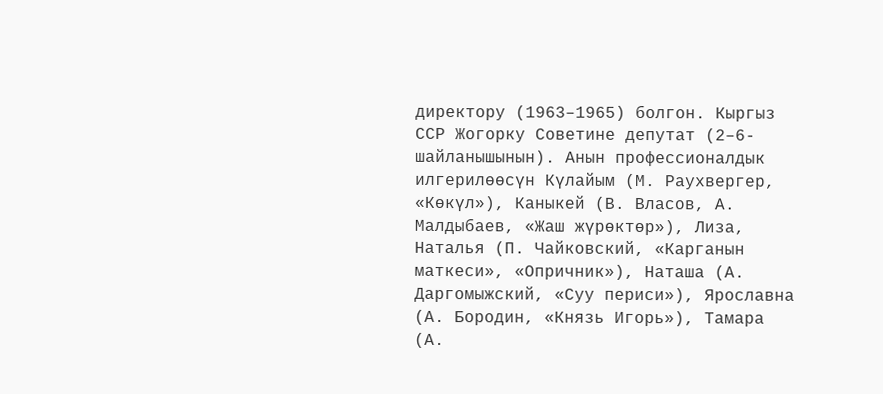директору (1963–1965) болгон. Кыргыз ССР Жогорку Советине депутат (2–6-шайланышынын). Анын профессионалдык илгерилөөсүн Күлайым (М. Раухвергер, «Көкүл»), Каныкей (В. Власов, А. Малдыбаев, «Жаш жүрөктөр»), Лиза, Наталья (П. Чайковский, «Карганын маткеси», «Опричник»), Наташа (А. Даргомыжский, «Суу периси»), Ярославна (А. Бородин, «Князь Игорь»), Тамара (А.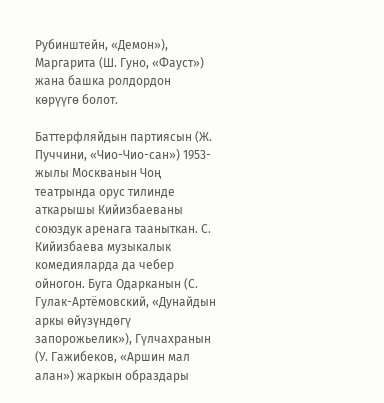Рубинштейн, «Демон»), Маргарита (Ш. Гуно, «Фауст») жана башка ролдордон көрүүгө болот.

Баттерфляйдын партиясын (Ж. Пуччини, «Чио-Чио-сан») 1953-жылы Москванын Чоң театрында орус тилинде аткарышы Кийизбаеваны союздук аренага тааныткан. С. Кийизбаева музыкалык комедияларда да чебер ойногон. Буга Одарканын (С. Гулак-Артёмовский, «Дунайдын аркы өйүзүндөгү запорожьелик»), Гүлчахранын (У. Гажибеков, «Аршин мал алан») жаркын образдары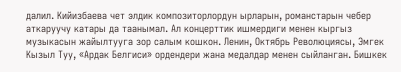далил. Кийизбаева чет элдик композиторлордун ырларын, романстарын чебер аткаруучу катары да таанымал. Ал концерттик ишмердиги менен кыргыз музыкасын жайылтууга зор салым кошкон. Ленин, Октябрь Революциясы, Эмгек Кызыл Туу, «Ардак Белгиси» ордендери жана медалдар менен сыйланган. Бишкек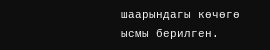шаарындагы көчөгө ысмы берилген.